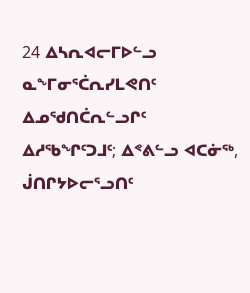24 ᐃᓴᕆᐊᓕᒥᐅᓪᓗ ᓇᖕᒥᓂᕐᑖᕆᓯᒪᕙᑎᑦ ᐃᓄᖁᑎᑖᕆᓪᓗᒋᑦ ᐃᓱᖃᖏᑦᑐᒧᑦ; ᐃᕝᕕᓪᓗ ᐊᑕᓃᖅ, ᒎᑎᒋᔭᐅᓕᕐᓗᑎᑦ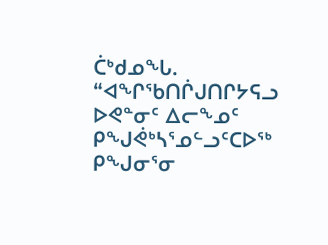ᑖᒃᑯᓄᖓ.
“ᐊᖏᖃᑎᒌᒍᑎᒋᔭᕋᓗ ᐅᕙᓐᓂᑦ ᐃᓕᖕᓄᑦ ᑭᖑᕚᒃᓴᕐᓄᓪᓗᑦᑕᐅᖅ ᑭᖑᓂᕐᓂ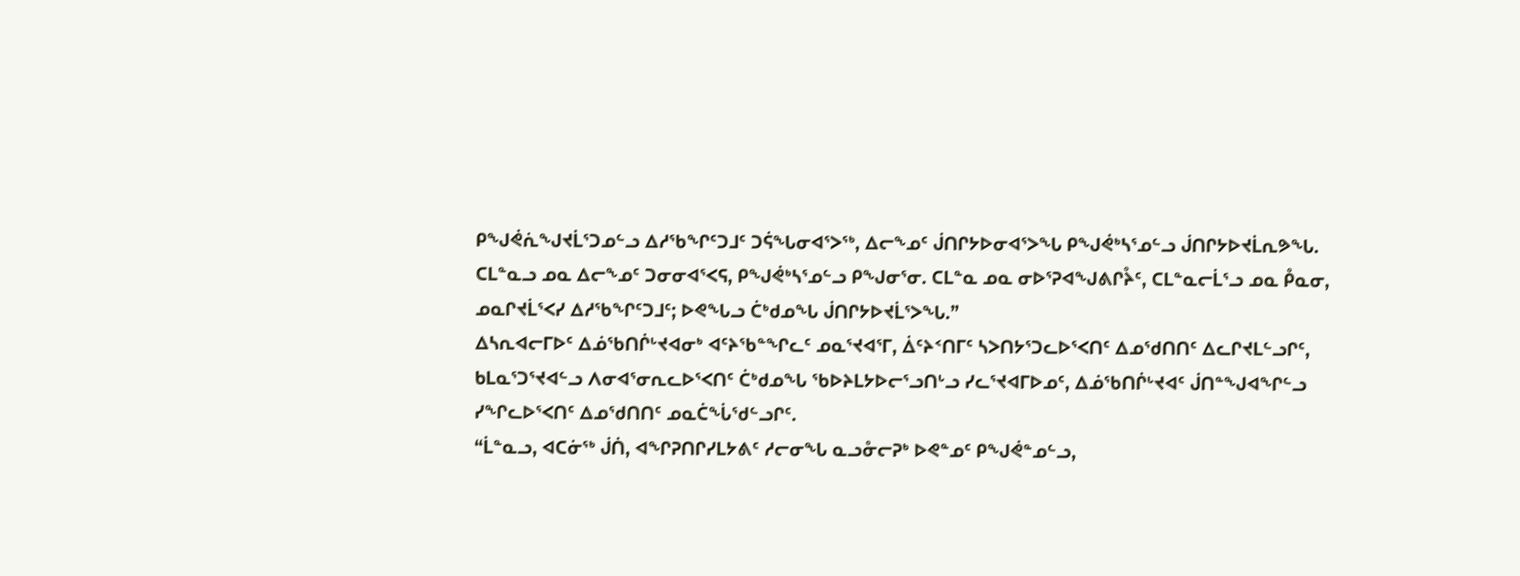ᑭᖑᕚᕇᖑᔪᒫᕐᑐᓄᓪᓗ ᐃᓱᖃᖏᑦᑐᒧᑦ ᑐᕌᖓᓂᐊᕐᐳᖅ, ᐃᓕᖕᓄᑦ ᒎᑎᒋᔭᐅᓂᐊᕐᐳᖓ ᑭᖑᕚᒃᓴᕐᓄᓪᓗ ᒎᑎᒋᔭᐅᔪᒫᕆᕗᖓ.
ᑕᒪᓐᓇᓗ ᓄᓇ ᐃᓕᖕᓄᑦ ᑐᓂᓂᐊᕐᐸᕋ, ᑭᖑᕚᒃᓴᕐᓄᓪᓗ ᑭᖑᓂᕐᓂ. ᑕᒪᓐᓇ ᓄᓇ ᓂᐅᕐᕈᐊᖑᕕᒋᔧᑦ, ᑕᒪᓐᓇᓕᒫᕐᓗ ᓄᓇ ᑬᓇᓂ, ᓄᓇᒋᔪᒫᕐᐸᓯ ᐃᓱᖃᖏᑦᑐᒧᑦ; ᐅᕙᖓᓗ ᑖᒃᑯᓄᖓ ᒎᑎᒋᔭᐅᔪᒫᕐᐳᖓ.”
ᐃᓴᕆᐊᓕᒥᐅᑦ ᐃᓅᖃᑎᒌᒡᔪᐊᓂᒃ ᐊᑦᔨᖃᓐᖏᓚᑦ ᓄᓇᕐᔪᐊᕐᒥ, ᐄᑦᔨᑉᑎᒥᑦ ᓴᐳᑎᔭᕐᑐᓚᐅᕐᐸᑎᑦ ᐃᓄᖁᑎᑎᑦ ᐃᓚᒋᔪᒪᓪᓗᒋᑦ, ᑲᒪᓇᕐᑐᕐᔪᐊᓪᓗ ᐱᓂᐊᕐᓂᕆᓚᐅᕐᐸᑎᑦ ᑖᒃᑯᓄᖓ ᖃᐅᔨᒪᔭᐅᓕᕐᓗᑎᒡᓗ ᓯᓚᕐᔪᐊᒥᐅᓄᑦ, ᐃᓅᖃᑎᒌᒡᔪᐊᑦ ᒎᑎᓐᖑᐊᖏᓪᓗ ᓯᖏᓚᐅᕐᐸᑎᑦ ᐃᓄᖁᑎᑎᑦ ᓄᓇᑖᖔᖁᓪᓗᒋᑦ.
“ᒫᓐᓇᓗ, ᐊᑕᓃᖅ ᒎᑏ, ᐊᖏᕈᑎᒋᓯᒪᔭᕕᑦ ᓱᓕᓂᖓ ᓇᓗᓁᓕᕈᒃ ᐅᕙᓐᓄᑦ ᑭᖑᕚᓐᓄᓪᓗ,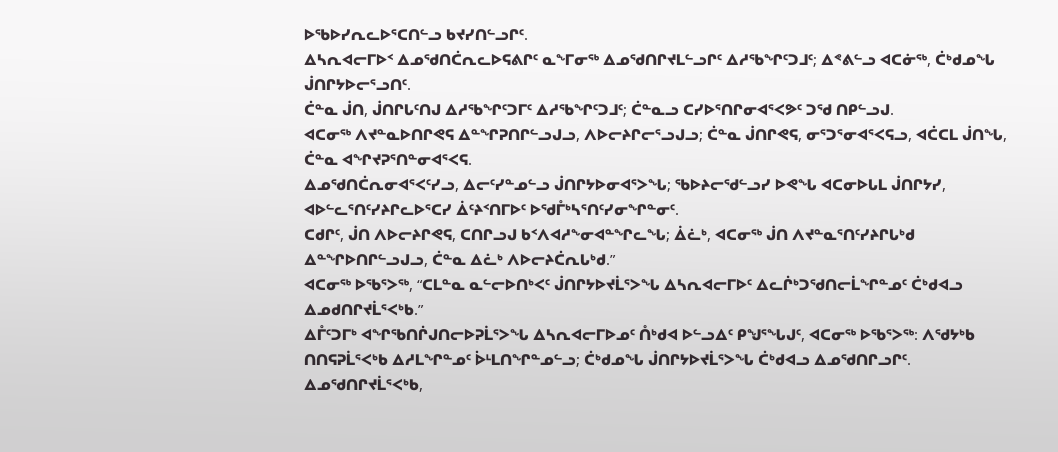ᐅᖃᐅᓯᕆᓚᐅᕐᑕᑎᓪᓗ ᑲᔪᓯᑎᓪᓗᒋᑦ.
ᐃᓴᕆᐊᓕᒥᐅᑉ ᐃᓄᖁᑎᑖᕆᓚᐅᕋᕕᒋᑦ ᓇᖕᒥᓂᖅ ᐃᓄᖁᑎᒋᔪᒪᓪᓗᒋᑦ ᐃᓱᖃᖏᑦᑐᒧᑦ; ᐃᕝᕕᓪᓗ ᐊᑕᓃᖅ, ᑖᒃᑯᓄᖓ ᒎᑎᒋᔭᐅᓕᕐᓗᑎᑦ.
ᑖᓐᓇ ᒎᑎ, ᒎᑎᒋᒐᑦᑎᒍ ᐃᓱᖃᖏᑦᑐᒥᑦ ᐃᓱᖃᖏᑦᑐᒧᑦ; ᑖᓐᓇᓗ ᑕᓯᐅᕐᑎᒋᓂᐊᕐᐸᕗᑦ ᑐᖁ ᑎᑭᓪᓗᒍ.
ᐊᑕᓂᖅ ᐱᔪᓐᓇᐅᑎᒋᕙᕋ ᐃᓐᖏᕈᑎᒋᓪᓗᒍᓗ, ᐱᐅᓕᔨᒋᓕᕐᓗᒍᓗ; ᑖᓐᓇ ᒎᑎᒋᕙᕋ, ᓂᕐᑐᕐᓂᐊᕐᐸᕋᓗ, ᐊᑖᑕᒪ ᒎᑎᖓ, ᑖᓐᓇ ᐊᖏᔪᕈᕐᑎᓐᓂᐊᕐᐸᕋ.
ᐃᓄᖁᑎᑖᕆᓂᐊᕐᐸᑦᓯᓗ, ᐃᓕᑦᓯᓐᓄᓪᓗ ᒎᑎᒋᔭᐅᓂᐊᕐᐳᖓ; ᖃᐅᔨᓕᖁᓪᓗᓯ ᐅᕙᖓ ᐊᑕᓂᐅᒐᒪ ᒎᑎᒋᔭᓯ, ᐊᐅᓪᓚᕐᑎᑦᓯᔨᒋᓚᐅᕐᑕᓯ ᐄᑦᔨᑉᑎᒥᐅᑦ ᐅᖁᒤᒃᓴᕐᑎᑦᓯᓂᖏᓐᓂᑦ.
ᑕᑯᒋᑦ, ᒎᑎ ᐱᐅᓕᔨᒋᕙᕋ, ᑕᑎᒋᓗᒍ ᑲᑉᐱᐊᓱᖕᓂᐊᓐᖏᓚᖓ; ᐄᓛᒃ, ᐊᑕᓂᖅ ᒎᑎ ᐱᔪᓐᓇᕐᑎᑦᓯᔨᒋᒐᒃᑯ ᐃᓐᖏᐅᑎᒋᓪᓗᒍᓗ, ᑖᓐᓇ ᐃᓛᒃ ᐱᐅᓕᔨᑖᕆᒐᒃᑯ.”
ᐊᑕᓂᖅ ᐅᖃᕐᐳᖅ, “ᑕᒪᓐᓇ ᓇᓪᓕᐅᑎᒃᐸᑦ ᒎᑎᒋᔭᐅᔪᒫᕐᐳᖓ ᐃᓴᕆᐊᓕᒥᐅᑦ ᐃᓚᒌᒃᑐᖁᑎᓕᒫᖏᓐᓄᑦ ᑖᒃᑯᐊᓗ ᐃᓄᑯᑎᒋᔪᒫᕐᐸᒃᑲ.”
ᐃᒤᑦᑐᒥᒃ ᐊᖏᖃᑎᒌᒍᑎᓕᐅᕈᒫᕐᐳᖓ ᐃᓴᕆᐊᓕᒥᐅᓄᑦ ᑍᒃᑯᐊ ᐅᓪᓗᐃᑦ ᑭᖑᕐᖓᒍᑦ, ᐊᑕᓂᖅ ᐅᖃᕐᐳᖅ: ᐱᖁᔭᒃᑲ ᑎᑎᕋᕈᒫᕐᐸᒃᑲ ᐃᓱᒪᖏᓐᓄᑦ ᐆᒻᒪᑎᖏᓐᓄᓪᓗ; ᑖᒃᑯᓄᖓ ᒎᑎᒋᔭᐅᔪᒫᕐᐳᖓ ᑖᒃᑯᐊᓗ ᐃᓄᖁᑎᒋᓗᒋᑦ.
ᐃᓄᖁᑎᒋᔪᒫᕐᐸᒃᑲ,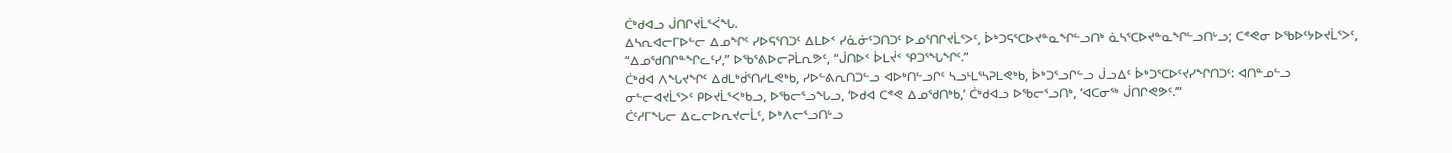ᑖᒃᑯᐊᓗ ᒎᑎᒋᔪᒫᕐᐹᖓ.
ᐃᓴᕆᐊᓕᒥᐅᓪᓕ ᐃᓄᖏᑦ ᓯᐅᕋᕐᑎᑐᑦ ᐃᒪᐅᑉ ᓯᓈᓃᑦᑐᑎᑐᑦ ᐅᓄᕐᑎᒋᔪᒫᕐᐳᑦ, ᐆᒃᑐᕋᕐᑕᐅᔪᓐᓇᖏᓪᓗᑎᒃ ᓈᓴᕐᑕᐅᔪᓐᓇᖏᓪᓗᑎᒡᓗ; ᑕᕝᕙᓂ ᐅᖃᐅᑦᔭᐅᔪᒫᕐᐳᑦ, “ᐃᓄᖁᑎᒋᓐᖏᓚᑦᓯ,” ᐅᖃᕐᕕᐅᓕᕈᒫᕆᕗᑦ, “ᒎᑎᐅᑉ ᐆᒪᔫᑉ ᕿᑐᕐᖓᖏᑦ.”
ᑖᒃᑯᐊ ᐱᖓᔪᖏᑦ ᐃᑯᒪᒃᑰᕐᑎᓱᒪᕙᒃᑲ, ᓯᐅᓪᕕᕆᑎᑐᓪᓗ ᐊᐅᒃᑎᓪᓗᒋᑦ ᓴᓗᒻᒪᕐᓴᕈᒪᕙᒃᑲ, ᐆᒃᑐᕐᓗᒋᓪᓗ ᒎᓗᐃᑦ ᐆᒃᑐᕐᑕᐅᑦᔪᓯᖏᑎᑐᑦ: ᐊᑎᓐᓄᓪᓗ ᓂᓪᓕᐊᔪᒫᕐᐳᑦ ᑭᐅᔪᒫᕐᐸᒃᑲᓗ, ᐅᖃᓕᕐᓗᖓᓗ, ‘ᐅᑯᐊ ᑕᕝᕙ ᐃᓄᖁᑎᒃᑲ,’ ᑖᒃᑯᐊᓗ ᐅᖃᓕᕐᓗᑎᒃ, ‘ᐊᑕᓂᖅ ᒎᑎᒋᕙᕗᑦ.’”
ᑖᑦᓱᒥᖓᓕ ᐃᓚᓕᐅᕆᔪᓕᒫᑦ, ᐅᒃᐱᓕᕐᓗᑎᒡᓗ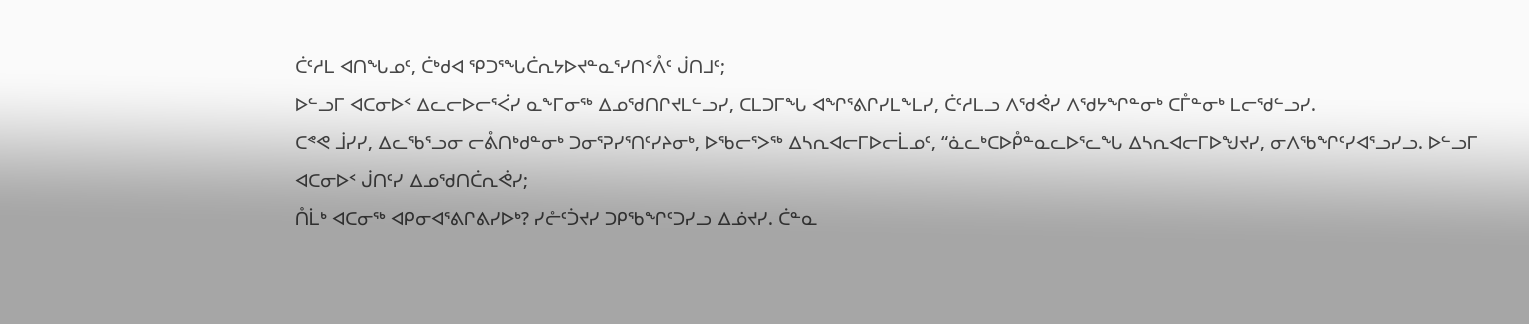ᑖᑦᓱᒪ ᐊᑎᖓᓄᑦ, ᑖᒃᑯᐊ ᕿᑐᕐᖓᑖᕆᔭᐅᔪᓐᓇᕐᓯᑎᑉᐰᑦ ᒎᑎᒧᑦ;
ᐅᓪᓗᒥ ᐊᑕᓂᐅᑉ ᐃᓚᓕᐅᓕᕐᐹᓯ ᓇᖕᒥᓂᖅ ᐃᓄᖁᑎᒋᔪᒪᓪᓗᓯ, ᑕᒪᑐᒥᖓ ᐊᖏᕐᕕᒋᓯᒪᖕᒪᓯ, ᑖᑦᓱᒪᓗ ᐱᖁᕚᓯ ᐱᖁᔭᖏᓐᓂᒃ ᑕᒤᓐᓂᒃ ᒪᓕᖁᓪᓗᓯ.
ᑕᕝᕙ ᒨᓯᓯ, ᐃᓚᖃᕐᓗᓂ ᓕᕔᑎᒃᑯᓐᓂᒃ ᑐᓂᕐᕈᓯᕐᑎᑦᓯᔨᓂᒃ, ᐅᖃᓕᕐᐳᖅ ᐃᓴᕆᐊᓕᒥᐅᓕᒫᓄᑦ, “ᓈᓚᒃᑕᐅᑬᓐᓇᓚᐅᕐᓚᖓ ᐃᓴᕆᐊᓕᒥᐅᖑᔪᓯ, ᓂᐱᖃᖏᑦᓯᐊᕐᓗᓯᓗ. ᐅᓪᓗᒥ ᐊᑕᓂᐅᑉ ᒎᑎᑦᓯ ᐃᓄᖁᑎᑖᕆᕚᓯ;
ᑍᒫᒃ ᐊᑕᓂᖅ ᐊᑭᓂᐊᕐᕕᒋᕕᓯᐅᒃ? ᓯᓔᑦᑑᔪᓯ ᑐᑭᖃᖏᑦᑐᓯᓗ ᐃᓅᔪᓯ. ᑖᓐᓇ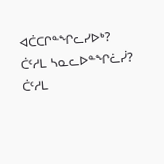ᐊᑖᑕᒋᓐᖏᓚᓯᐅᒃ? ᑖᑦᓱᒪ ᓴᓇᓚᐅᓐᖏᓛᓰ? ᑖᑦᓱᒪ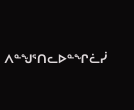ᐱᓐᖑᕐᑎᓚᐅᓐᖏᓛᓰ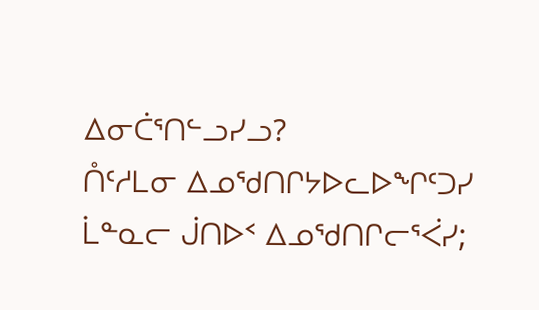ᐃᓂᑖᕐᑎᓪᓗᓯᓗ?
ᑍᑦᓱᒪᓂ ᐃᓄᖁᑎᒋᔭᐅᓚᐅᖏᑦᑐᓯ ᒫᓐᓇᓕ ᒎᑎᐅᑉ ᐃᓄᖁᑎᒋᓕᕐᐹᓯ;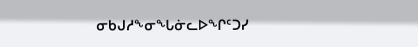ᓂᑲᒍᓱᖕᓂᖓᓃᓚᐅᖏᑦᑐᓯ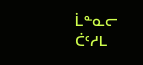ᒫᓐᓇᓕ ᑖᑦᓱᒪ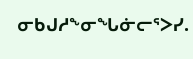ᓂᑲᒍᓱᖕᓂᖓᓃᓕᕐᐳᓯ.